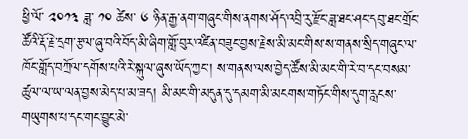ཕྱི་ལོ་ ༢༠༡༣ ཟླ་ ༡༠ ཚེས་ ༦ ཉིན་རྒྱ་ནག་གཞུང་གིས་ནགས་ཤོད་འབྲི་རུ་རྫོང་ཟླ་ཐང་ཤང་དབུ་ཐང་གྲོང་ཚོའི་རྡོ་རྗེ་དྲག་རྩལ་ཞུ་བའི་བོད་མི་ཞིག་གློ་བུར་འཛིན་བཟུང་བྱས་རྗེས་མི་མང་གིས་ས་གནས་སྲིད་གཞུང་ལ་ཁོང་གློད་བཀྲོལ་དགོས་པའི་རེ་སྐུལ་ཞུས་ཡོད་ཀྱང་། ས་གནས་ལས་བྱེད་ཚོས་མི་མང་གི་རེ་བ་དང་བསམ་ཚུལ་ལ་ཡ་ལན་བྱས་མེད་པ་མ་ཟད། མི་མང་གི་མདུན་དུ་དམག་མི་མངགས་གཏོང་གིས་དུག་རླངས་གཡུགས་པ་དང་གང་བྱུང་མེ་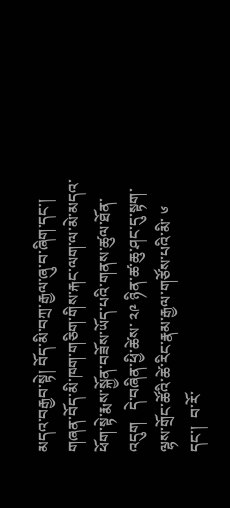མདའ་བརྒྱབ་སྟེ། བོད་མི་བཀྲ་རྒྱལ་ཞུ་བ་ཞིག་དང་། གཞན་བོད་མི་ཁག་གཅིག་གིས་རྐང་ལག་ལ་མེ་མདའ་ཕོག་སྟེ་རྨས་སྐྱོན་བཟོས་ཡོད་པའི་གནས་ཚུལ་ཐོན་འདུག   དེ་བཞིན་ཕྱི་ཚེས་ ༢༩ ཉིན་ཚ་ཆུ་ཤང་དུ་སྟག་ལྷས་གྲོང་ཚོའི་ཚེ་རིང་རྣམ་རྒྱལ་གཙོས་པའི་མི་ ༦ དང་།  བ་རོ་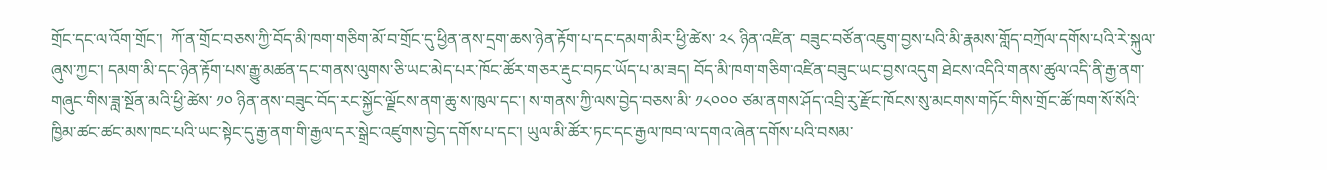གྲོང་དང་ལ་འོག་གྲོང་།  ཀོ་ན་གྲོང་བཅས་ཀྱི་བོད་མི་ཁག་གཅིག་མོ་བ་གྲོང་དུ་ཕྱིན་ནས་དྲག་ཆས་ཉེན་རྟོག་པ་དང་དམག་མིར་ཕྱི་ཚེས་ ༢༨ ཉིན་འཛིན་ བཟུང་བཙོན་འཇུག་བྱས་པའི་མི་རྣམས་གློད་བཀྲོལ་དགོས་པའི་རེ་སྐུལ་ཞུས་ཀྱང་། དམག་མི་དང་ཉེན་རྟོག་པས་རྒྱུ་མཚན་དང་གནས་ལུགས་ཅི་ཡང་མེད་པར་ཁོང་ཚོར་གཅར་རྡུང་བཏང་ཡོད་པ་མ་ཟད། བོད་མི་ཁག་གཅིག་འཛིན་བཟུང་ཡང་བྱས་འདུག ཐེངས་འདིའི་གནས་ཚུལ་འདི་ནི་རྒྱ་ནག་གཞུང་གིས་ཟླ་སྔོན་མའི་ཕྱི་ཚེས་ ༡༠ ཉིན་ནས་བཟུང་བོད་རང་སྐྱོང་ལྗོངས་ནག་ཆུ་ས་ཁུལ་དང་། ས་གནས་ཀྱི་ལས་བྱེད་བཅས་མི་ ༡༨༠༠༠ ཙམ་ནགས་ཤོད་འབྲི་རུ་རྫོང་ཁོངས་སུ་མངགས་གཏོང་གིས་གྲོང་ཚོ་ཁག་སོ་སོའི་ཁྱིམ་ཚང་ཚང་མས་ཁང་པའི་ཡང་སྟེང་དུ་རྒྱ་ནག་གི་རྒྱལ་དར་སྒྲེང་འཛུགས་བྱེད་དགོས་པ་དང་། ཡུལ་མི་ཚོར་ཏང་དང་རྒྱལ་ཁབ་ལ་དགའ་ཞེན་དགོས་པའི་བསམ་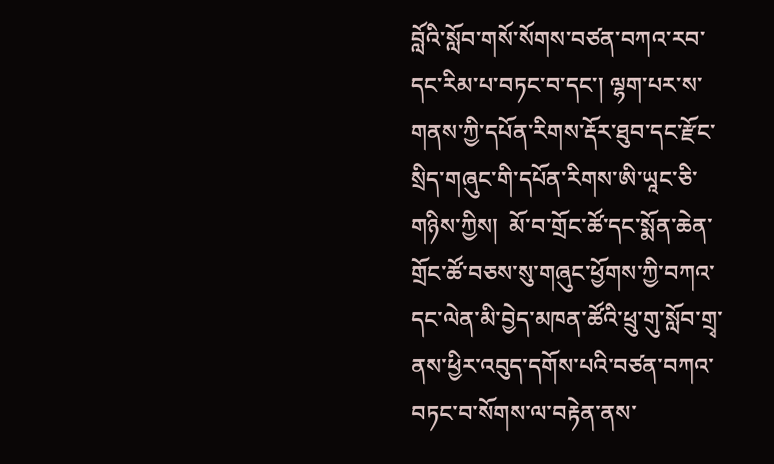བློའི་སློབ་གསོ་སོགས་བཙན་བཀའ་རབ་དང་རིམ་པ་བཏང་བ་དང་། ལྷག་པར་ས་གནས་ཀྱི་དཔོན་རིགས་རྡོར་ཐུབ་དང་རྫོང་སྲིད་གཞུང་གི་དཔོན་རིགས་ཨི་ཡཱང་ཅི་གཉིས་ཀྱིས།  མོ་བ་གྲོང་ཚོ་དང་སྨོན་ཆེན་གྲོང་ཚོ་བཅས་སུ་གཞུང་ཕྱོགས་ཀྱི་བཀའ་དང་ལེན་མི་བྱེད་མཁན་ཚོའི་ཕྲུ་གུ་སློབ་གྲྭ་ནས་ཕྱིར་འབུད་དགོས་པའི་བཙན་བཀའ་བཏང་བ་སོགས་ལ་བརྟེན་ནས་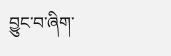བྱུང་བ་ཞིག་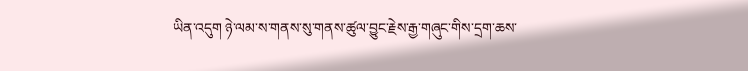ཡིན་འདུག ཉེ་ལམ་ས་གནས་སུ་གནས་ཚུལ་བྱུང་རྗེས་རྒྱ་གཞུང་གིས་དྲག་ཆས་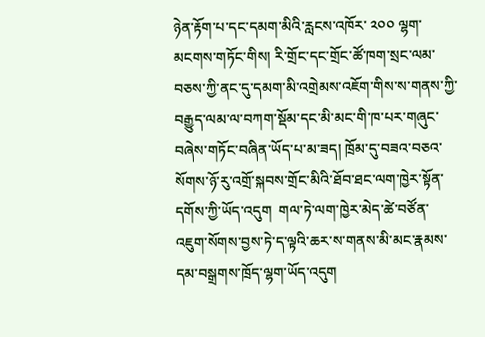ཉེན་རྟོག་པ་དང་དམག་མིའི་རླངས་འཁོར་ ༢༠༠ ལྷག་མངགས་གཏོང་གིས། རི་གྲོང་དང་གྲོང་ཚོ་ཁག་སྲང་ལམ་བཅས་ཀྱི་ནང་དུ་དམག་མི་འགྲེམས་འཇོག་གིས་ས་གནས་ཀྱི་བརྒྱུད་ལམ་ལ་བཀག་སྡོམ་དང་མི་མང་གི་ཁ་པར་གཞུང་བཞེས་གཏོང་བཞིན་ཡོད་པ་མ་ཟད། ཁྲོམ་དུ་བཟའ་བཅའ་སོགས་ཉོ་རུ་འགྲོ་སྐབས་གྲོང་མིའི་ཐོབ་ཐང་ལག་ཁྱེར་སྟོན་དགོས་ཀྱི་ཡོད་འདུག  གལ་ཏེ་ལག་ཁྱེར་མེད་ཚེ་བཙོན་འཇུག་སོགས་བྱས་ཏེ་ད་ལྟའི་ཆར་ས་གནས་མི་མང་རྣམས་དམ་བསྒྲགས་ཁྲོད་ལྷག་ཡོད་འདུག